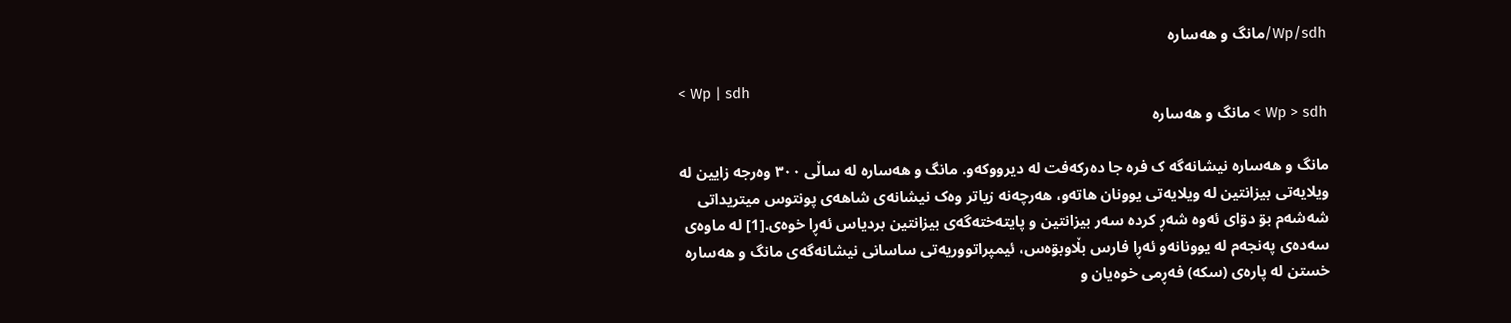Wp/sdh/مانگ و هەسارە

< Wp | sdh
Wp > sdh > مانگ و هەسارە

مانگ و هەسارە نیشانەگە ک فرە جا دەرکەفت لە دیرووکەو. مانگ و هەسارە لە ساڵی ٣٠٠ وەرجە زایین لە ویلایەتی بیزانتین لە ویلایەتی یوونان هاتەو، هەرچەنە زیاتر وەک نیشانەی شاهەی پونتوس میتریداتی شەشەم بۊ دۊای ئەوە شەڕ کردە سەر بیزانتین و پایتەختەگەی بیزانتین بردیاس ئەڕا خوەی.[1] لە ماوەی سەدەی پەنجەم لە یوونانەو ئەڕا فارس بڵاوبۊەس، ئیمپراتووریەتی ساسانی نیشانەگەی مانگ و هەسارە خستن لە پارەی (سکە) فەڕمی خوەیان و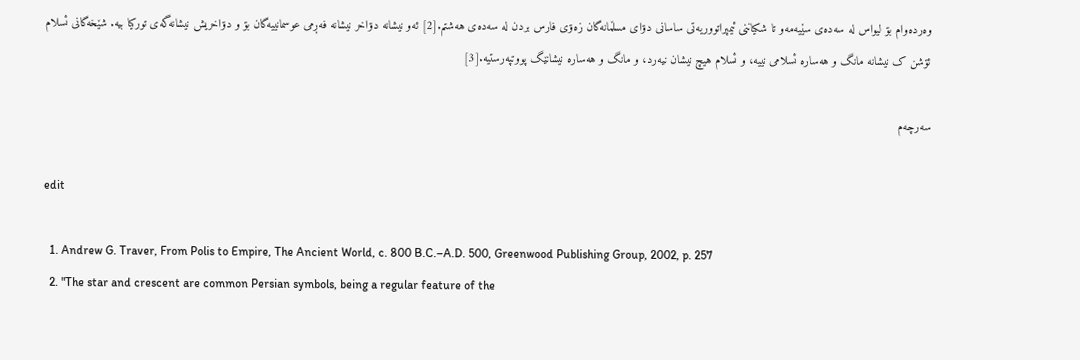وەردەوام بۊ لیواس لە سەدەی سێیەمەو تا شکیاننی ئیمپراتووریەتی ساسانی دۊای مسڵمانەگان زەۊی فارس بردن لە سەدەی هەشتم.[2] ئەو نیشانە دۊاخر نیشانە فەڕمی عوسمانییەگان بۊ و دۊاخریش نیشانەگەی تورکیا بیە. شێخەگانی ئسلام ئۊشن ک نیشانە مانگ و هەسارە ئسلامی نییە، و ئسلام هیچ نیشان نیەرد، و مانگ و هەسارە نیشانێگ پووتپەرستیە.[3]

سەرچەم

edit

  1. Andrew G. Traver, From Polis to Empire, The Ancient World, c. 800 B.C.–A.D. 500, Greenwood Publishing Group, 2002, p. 257
  2. "The star and crescent are common Persian symbols, being a regular feature of the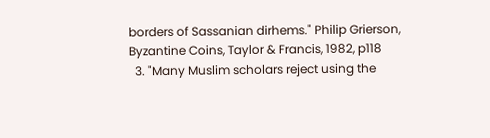borders of Sassanian dirhems." Philip Grierson, Byzantine Coins, Taylor & Francis, 1982, p118
  3. "Many Muslim scholars reject using the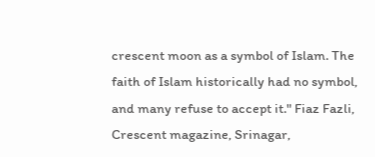crescent moon as a symbol of Islam. The faith of Islam historically had no symbol, and many refuse to accept it." Fiaz Fazli, Crescent magazine, Srinagar,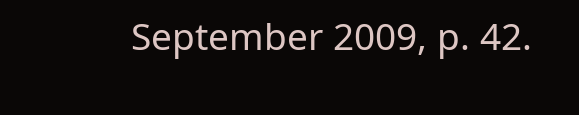September 2009, p. 42.